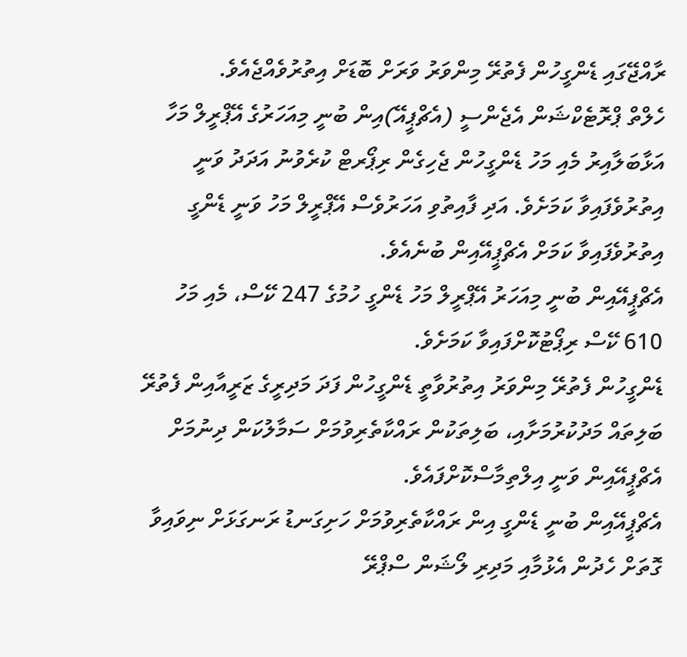ރާއްޖޭގައި ޑެންގީހުން ފެތުރޭ މިންވަރު ވަރަށް ބޮޑަށް އިތުރުވެއްޖެއެވެ.
ހެލްތް ޕްރޮޓެކްޝަން އެޖެންސީ (އެޗްޕީއޭ)އިން ބުނީ މިއަހަރުގެ އޭޕްރީލް މަހާ އަޅާބަލާއިރު މެއި މަހު ޑެންގީހުން ޖެހިގެން ރިޕޯރޓް ކުރެވުނު އަދަދު ވަނީ އިތުރުވެފައިވާ ކަމަށެވެ. އަދި ފާއިތުވި އަހަރުވެސް އޭޕްރީލް މަހު ވަނީ ޑެންގީ އިތުރުވެފައިވާ ކަމަށް އެޗްޕީއޭއިން ބުނެއެވެ.
އެޗްޕީއޭއިން ބުނީ މިއަހަރު އޭޕްރީލް މަހު ޑެންގީ ހުމުގެ 247 ކޭސް، މެއި މަހު 610 ކޭސް ރިޕޯޓުކޮށްފައިވާ ކަމަށެވެ.
ޑެންގީހުން ފެތުރޭ މިންވަރު އިތުރުވާތީ ޑެންގީހުން ފަދަ މަދިރީގެ ޒަރީއާއިން ފެތުރޭ ބަލިތައް މަދުކުރުމަށާއި، ބަލިތަކުން ރައްކާތެރިވުމަށް ސަމާލުކަން ދިނުމަށް އެޗްޕީއޭއިން ވަނީ އިލްތިމާސްކޮށްފައެވެ.
އެޗްޕީއޭއިން ބުނީ ޑެންގީ އިން ރައްކާތެރިވުމަށް ހަށިގަނޑު ރަނގަޅަށް ނިވައިވާ ގޮތަށް ހެދުން އެޅުމާއި މަދިރި ލޯޝަން ސްޕްރޭ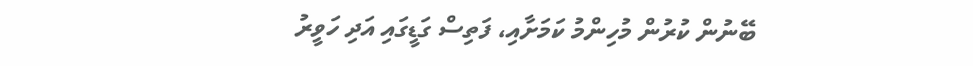ބޭނުން ކުރުން މުހިންމު ކަމަށާއި، ފަތިސް ގަޑީގައި އަދި ހަވީރު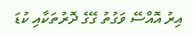އިރު އޮއްސޭ ވަގުތު ގޭގެ ދޮރުތަކާއި ކުޑަ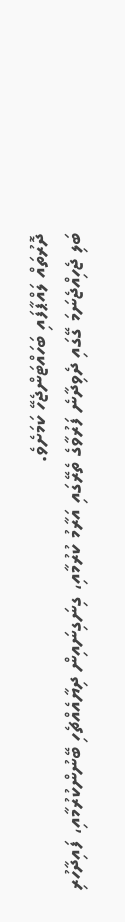ދޮރުތައް ލައްޕާފައި ބަހައްޓަންޖެހޭ ކަމަށެވެ.
ބަލި ޖެހިއްޖެނަމަ ގޭގައި ދެވިދާނެ ފަރުވާގެ ތެރޭގައި އަރާމު ކުރުމާއި، ގިނަގިނައިން ދިޔާއެއްޗެހި ބޭނުންކުރުމާއި، ފައިދާހުރި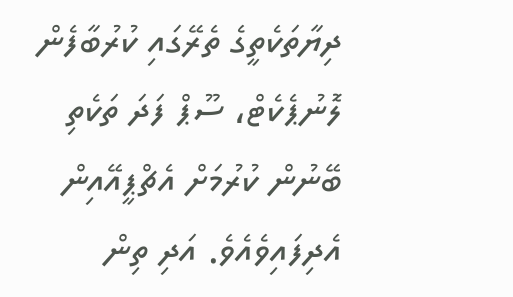ދިޔާތަކެތީގެ ތެރޭގައި ކުރުބާފެން ލޮނުޕެކެޓް، ސޫޕް ފަދަ ތަކެތި ބޭނުން ކުރުމަށް އެޗްޕީއޭއިން އެދިފައިވެއެވެ. އަދި ތިން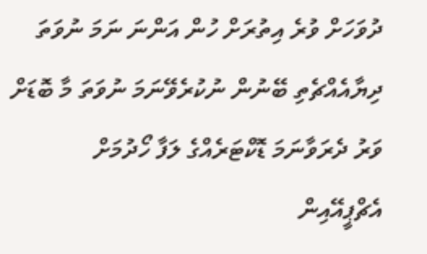ދުވަހަށް ވުރެ އިތުރަށް ހުން އަންނަ ނަމަ ނުވަތަ ދިޔާއެއްޗެތި ބޭނުން ނުކުރެވޭނަމަ ނުވަތަ މާ ބޮޑަށް ވަރު ދެރަވާނަމަ ޑޮކްޓަރެއްގެ ލަފާ ހޯދުމަށް އެޗްޕީއޭއިން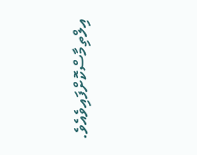އިލްތިމާސްކޮށްފައިވެއެވެ.